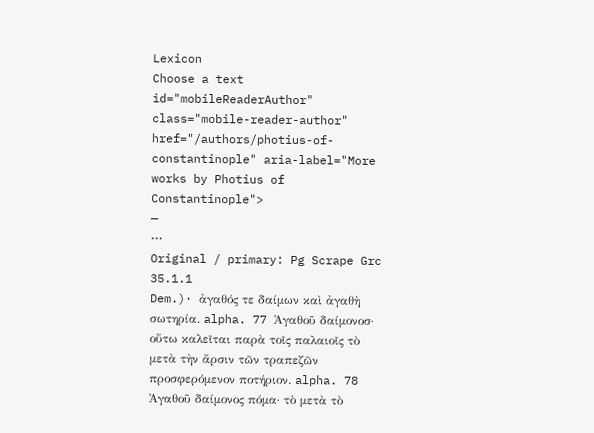Lexicon
Choose a text
id="mobileReaderAuthor" class="mobile-reader-author" href="/authors/photius-of-constantinople" aria-label="More works by Photius of Constantinople">
—
⋯
Original / primary: Pg Scrape Grc
35.1.1
Dem.)· ἀγαθός τε δαίμων καὶ ἀγαθὴ σωτηρία. alpha. 77 Ἀγαθοῦ δαίμονοσ· οὕτω καλεῖται παρὰ τοῖς παλαιοῖς τὸ μετὰ τὴν ἄρσιν τῶν τραπεζῶν προσφερόμενον ποτήριον. alpha. 78 Ἀγαθοῦ δαίμονος πόμα· τὸ μετὰ τὸ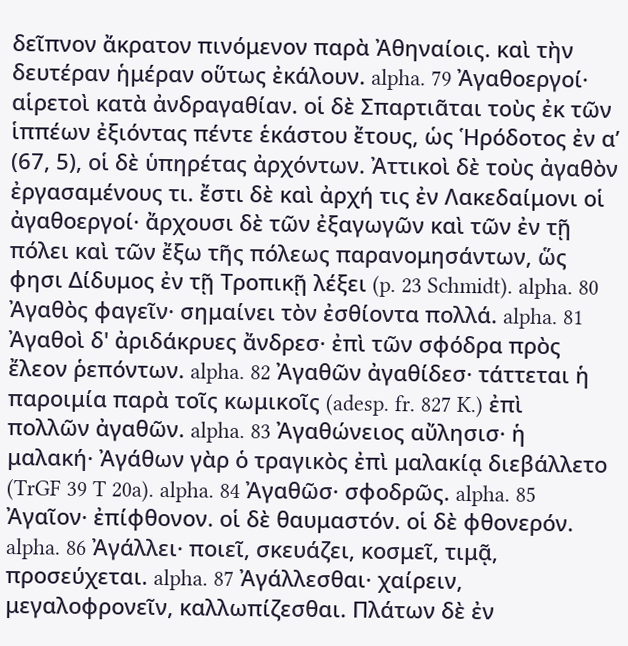δεῖπνον ἄκρατον πινόμενον παρὰ Ἀθηναίοις. καὶ τὴν δευτέραν ἡμέραν οὕτως ἐκάλουν. alpha. 79 Ἀγαθοεργοί· αἱρετοὶ κατὰ ἀνδραγαθίαν. οἱ δὲ Σπαρτιᾶται τοὺς ἐκ τῶν ἱππέων ἐξιόντας πέντε ἑκάστου ἔτους, ὡς Ἡρόδοτος ἐν αʹ (67, 5), οἱ δὲ ὑπηρέτας ἀρχόντων. Ἀττικοὶ δὲ τοὺς ἀγαθὸν ἐργασαμένους τι. ἔστι δὲ καὶ ἀρχή τις ἐν Λακεδαίμονι οἱ ἀγαθοεργοί· ἄρχουσι δὲ τῶν ἐξαγωγῶν καὶ τῶν ἐν τῇ πόλει καὶ τῶν ἔξω τῆς πόλεως παρανομησάντων, ὥς φησι Δίδυμος ἐν τῇ Τροπικῇ λέξει (p. 23 Schmidt). alpha. 80 Ἀγαθὸς φαγεῖν· σημαίνει τὸν ἐσθίοντα πολλά. alpha. 81 Ἀγαθοὶ δ' ἀριδάκρυες ἄνδρεσ· ἐπὶ τῶν σφόδρα πρὸς ἔλεον ῥεπόντων. alpha. 82 Ἀγαθῶν ἀγαθίδεσ· τάττεται ἡ παροιμία παρὰ τοῖς κωμικοῖς (adesp. fr. 827 K.) ἐπὶ πολλῶν ἀγαθῶν. alpha. 83 Ἀγαθώνειος αὔλησισ· ἡ μαλακή· Ἀγάθων γὰρ ὁ τραγικὸς ἐπὶ μαλακίᾳ διεβάλλετο (TrGF 39 T 20a). alpha. 84 Ἀγαθῶσ· σφοδρῶς. alpha. 85 Ἀγαῖον· ἐπίφθονον. οἱ δὲ θαυμαστόν. οἱ δὲ φθονερόν. alpha. 86 Ἀγάλλει· ποιεῖ, σκευάζει, κοσμεῖ, τιμᾷ, προσεύχεται. alpha. 87 Ἀγάλλεσθαι· χαίρειν, μεγαλοφρονεῖν, καλλωπίζεσθαι. Πλάτων δὲ ἐν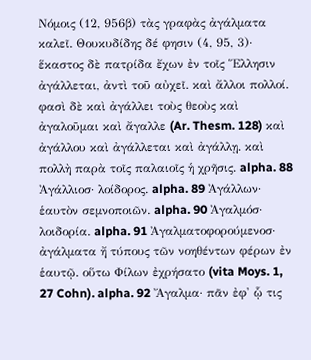Νόμοις (12, 956β) τὰς γραφὰς ἀγάλματα καλεῖ. Θουκυδίδης δέ φησιν (4, 95, 3)· ἕκαστος δὲ πατρίδα ἔχων ἐν τοῖς Ἕλλησιν ἀγάλλεται, ἀντὶ τοῦ αὐχεῖ. καὶ ἄλλοι πολλοί. φασὶ δὲ καὶ ἀγάλλει τοὺς θεοὺς καὶ ἀγαλοῦμαι καὶ ἄγαλλε (Ar. Thesm. 128) καὶ ἀγάλλου καὶ ἀγάλλεται καὶ ἀγάλλῃ. καὶ πολλὴ παρὰ τοῖς παλαιοῖς ἡ χρῆσις. alpha. 88 Ἀγάλλιοσ· λοίδορος. alpha. 89 Ἀγάλλων· ἑαυτὸν σεμνοποιῶν. alpha. 90 Ἀγαλμόσ· λοιδορία. alpha. 91 Ἀγαλματοφορούμενοσ· ἀγάλματα ἤ τύπους τῶν νοηθέντων φέρων ἐν ἑαυτῷ. οὕτω Φίλων ἐχρήσατο (vita Moys. 1, 27 Cohn). alpha. 92 Ἄγαλμα· πᾶν ἐφ' ᾧ τις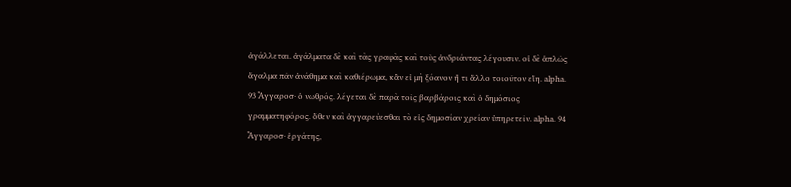ἀγάλλεται. ἀγάλματα δὲ καὶ τὰς γραφὰς καὶ τοὺς ἀνδριάντας λέγουσιν. οἱ δὲ ἁπλῶς ἄγαλμα πᾶν ἀνάθημα καὶ καθιέρωμα, κἂν εἰ μὴ ξόανον ἤ τι ἄλλο τοιοῦτον εἴη. alpha. 93 Ἄγγαροσ· ὁ νωθρός. λέγεται δὲ παρὰ τοῖς βαρβάροις καὶ ὁ δημόσιος γραμματηφόρος. ὅθεν καὶ ἀγγαρεύεσθαι τὸ εἰς δημοσίαν χρείαν ὑπηρετεῖν. alpha. 94 Ἄγγαροσ· ἐργάτης,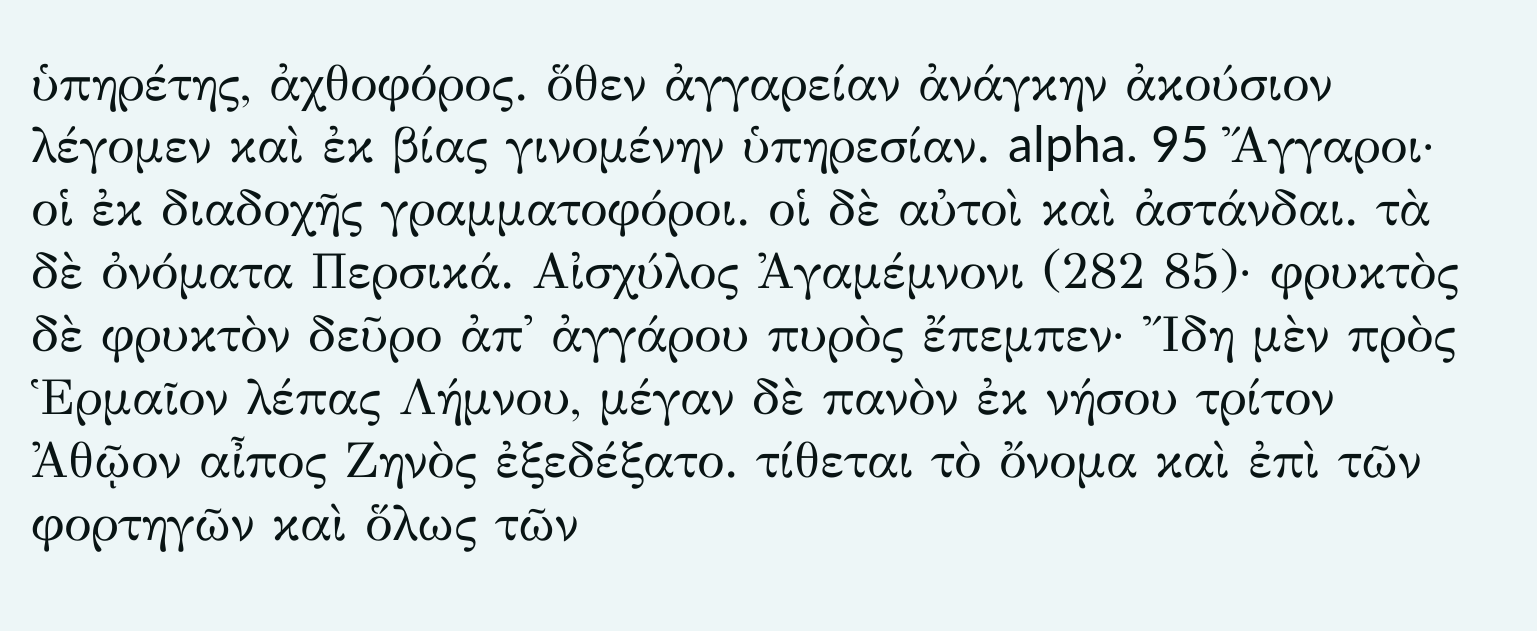ὑπηρέτης, ἀχθοφόρος. ὅθεν ἀγγαρείαν ἀνάγκην ἀκούσιον λέγομεν καὶ ἐκ βίας γινομένην ὑπηρεσίαν. alpha. 95 Ἄγγαροι· οἱ ἐκ διαδοχῆς γραμματοφόροι. οἱ δὲ αὐτοὶ καὶ ἀστάνδαι. τὰ δὲ ὀνόματα Περσικά. Αἰσχύλος Ἀγαμέμνονι (282 85)· φρυκτὸς δὲ φρυκτὸν δεῦρο ἀπ' ἀγγάρου πυρὸς ἔπεμπεν· Ἴδη μὲν πρὸς Ἑρμαῖον λέπας Λήμνου, μέγαν δὲ πανὸν ἐκ νήσου τρίτον Ἀθῷον αἶπος Ζηνὸς ἐξεδέξατο. τίθεται τὸ ὄνομα καὶ ἐπὶ τῶν φορτηγῶν καὶ ὅλως τῶν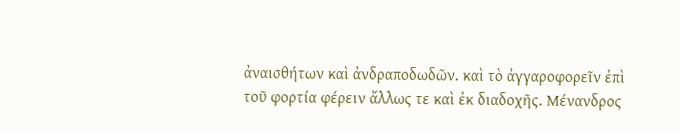ἀναισθήτων καὶ ἀνδραποδωδῶν. καὶ τὸ ἀγγαροφορεῖν ἐπὶ τοῦ φορτία φέρειν ἄλλως τε καὶ ἐκ διαδοχῆς. Μένανδρος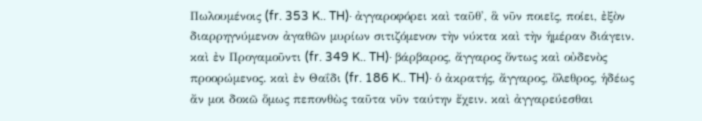Πωλουμένοις (fr. 353 K.. TH)· ἀγγαροφόρει καὶ ταῦθ', ἃ νῦν ποιεῖς, ποίει, ἐξὸν διαρρηγνύμενον ἀγαθῶν μυρίων σιτιζόμενον τὴν νύκτα καὶ τὴν ἡμέραν διάγειν. καὶ ἐν Προγαμοῦντι (fr. 349 K.. TH)· βάρβαρος, ἄγγαρος ὄντως καὶ οὐδενὸς προορώμενος. καὶ ἐν Θαΐδι (fr. 186 K.. TH)· ὁ ἀκρατής, ἄγγαρος, ὄλεθρος, ἡδέως ἄν μοι δοκῶ ὅμως πεπονθὼς ταῦτα νῦν ταύτην ἔχειν. καὶ ἀγγαρεύεσθαι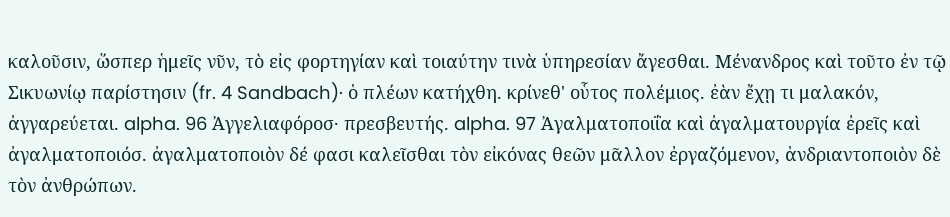καλοῦσιν, ὥσπερ ἡμεῖς νῦν, τὸ εἰς φορτηγίαν καὶ τοιαύτην τινὰ ὑπηρεσίαν ἄγεσθαι. Μένανδρος καὶ τοῦτο ἐν τῷ Σικυωνίῳ παρίστησιν (fr. 4 Sandbach)· ὁ πλέων κατήχθη. κρίνεθ' οὗτος πολέμιος. ἐὰν ἔχῃ τι μαλακόν, ἀγγαρεύεται. alpha. 96 Ἀγγελιαφόροσ· πρεσβευτής. alpha. 97 Ἀγαλματοποιΐα καὶ ἀγαλματουργία ἐρεῖς καὶ ἀγαλματοποιόσ. ἀγαλματοποιὸν δέ φασι καλεῖσθαι τὸν εἰκόνας θεῶν μᾶλλον ἐργαζόμενον, ἀνδριαντοποιὸν δὲ τὸν ἀνθρώπων.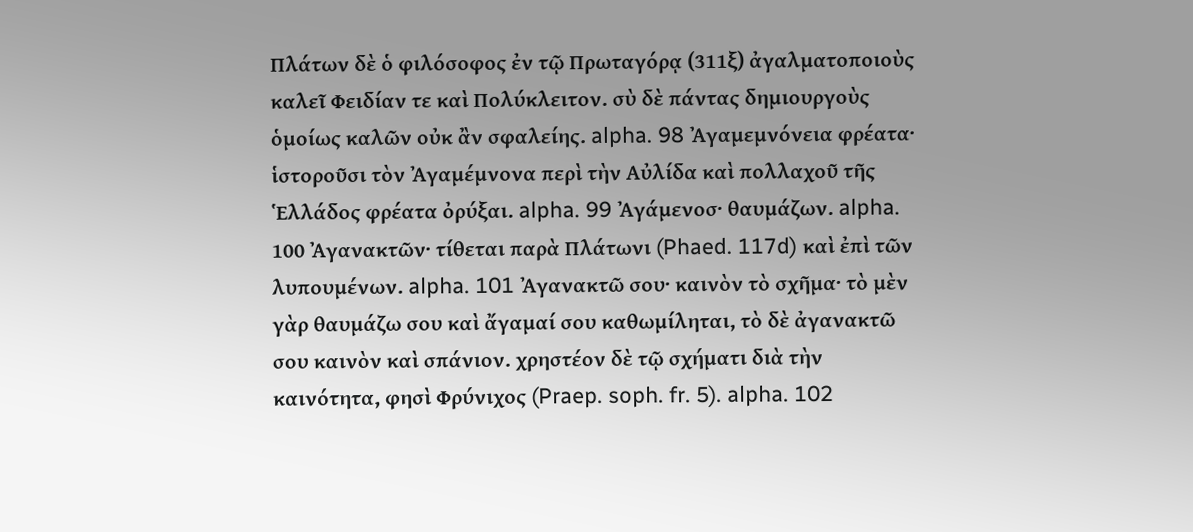Πλάτων δὲ ὁ φιλόσοφος ἐν τῷ Πρωταγόρᾳ (311ξ) ἀγαλματοποιοὺς καλεῖ Φειδίαν τε καὶ Πολύκλειτον. σὺ δὲ πάντας δημιουργοὺς ὁμοίως καλῶν οὐκ ἂν σφαλείης. alpha. 98 Ἀγαμεμνόνεια φρέατα· ἱστοροῦσι τὸν Ἀγαμέμνονα περὶ τὴν Αὐλίδα καὶ πολλαχοῦ τῆς Ἑλλάδος φρέατα ὀρύξαι. alpha. 99 Ἀγάμενοσ· θαυμάζων. alpha. 100 Ἀγανακτῶν· τίθεται παρὰ Πλάτωνι (Phaed. 117d) καὶ ἐπὶ τῶν λυπουμένων. alpha. 101 Ἀγανακτῶ σου· καινὸν τὸ σχῆμα· τὸ μὲν γὰρ θαυμάζω σου καὶ ἄγαμαί σου καθωμίληται, τὸ δὲ ἀγανακτῶ σου καινὸν καὶ σπάνιον. χρηστέον δὲ τῷ σχήματι διὰ τὴν καινότητα, φησὶ Φρύνιχος (Praep. soph. fr. 5). alpha. 102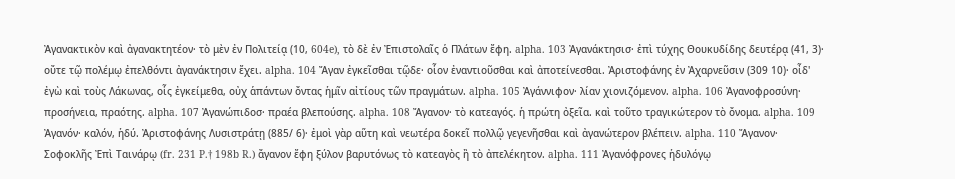Ἀγανακτικὸν καὶ ἀγανακτητέον· τὸ μὲν ἐν Πολιτείᾳ (10, 604e), τὸ δὲ ἐν Ἐπιστολαῖς ὁ Πλάτων ἔφη. alpha. 103 Ἀγανάκτησισ· ἐπὶ τύχης Θουκυδίδης δευτέρᾳ (41, 3)· οὔτε τῷ πολέμῳ ἐπελθόντι ἀγανάκτησιν ἔχει. alpha. 104 Ἄγαν ἐγκεῖσθαι τῷδε· οἷον ἐναντιοῦσθαι καὶ ἀποτείνεσθαι. Ἀριστοφάνης ἐν Ἀχαρνεῦσιν (309 10)· οἶδ' ἐγὼ καὶ τοὺς Λάκωνας, οἷς ἐγκείμεθα, οὐχ ἁπάντων ὄντας ἡμῖν αἰτίους τῶν πραγμάτων. alpha. 105 Ἀγάννιφον· λίαν χιονιζόμενον. alpha. 106 Ἀγανοφροσύνη· προσήνεια, πραότης. alpha. 107 Ἀγανώπιδοσ· πραέα βλεπούσης. alpha. 108 Ἄγανον· τὸ κατεαγός. ἡ πρώτη ὀξεῖα. καὶ τοῦτο τραγικώτερον τὸ ὄνομα. alpha. 109 Ἀγανόν· καλόν, ἡδύ. Ἀριστοφάνης Λυσιστράτῃ (885/ 6)· ἐμοὶ γὰρ αὕτη καὶ νεωτέρα δοκεῖ πολλῷ γεγενῆσθαι καὶ ἀγανώτερον βλέπειν. alpha. 110 Ἄγανον· Σοφοκλῆς Ἐπὶ Ταινάρῳ (fr. 231 P.† 198b R.) ἄγανον ἔφη ξύλον βαρυτόνως τὸ κατεαγὸς ἢ τὸ ἀπελέκητον. alpha. 111 Ἀγανόφρονες ἡδυλόγῳ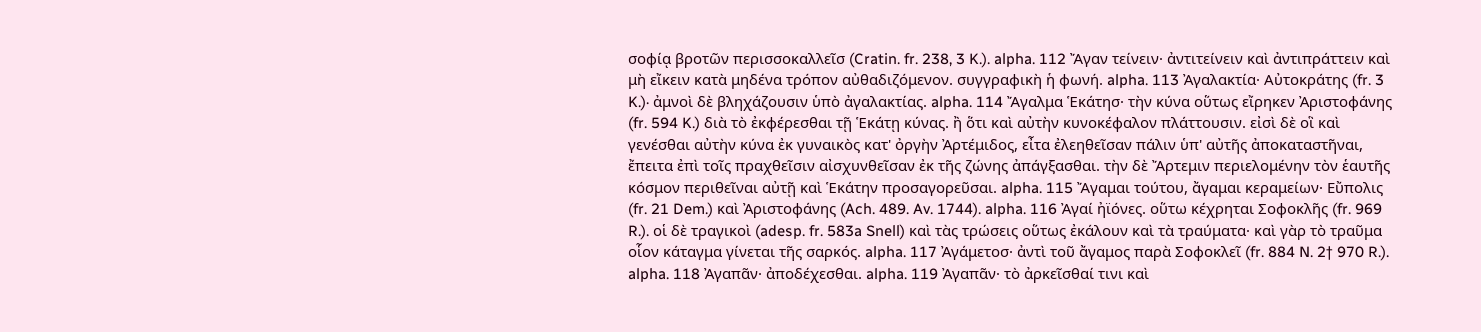σοφίᾳ βροτῶν περισσοκαλλεῖσ (Cratin. fr. 238, 3 K.). alpha. 112 Ἄγαν τείνειν· ἀντιτείνειν καὶ ἀντιπράττειν καὶ μὴ εἴκειν κατὰ μηδένα τρόπον αὐθαδιζόμενον. συγγραφικὴ ἡ φωνή. alpha. 113 Ἀγαλακτία· Αὐτοκράτης (fr. 3 K.)· ἀμνοὶ δὲ βληχάζουσιν ὑπὸ ἀγαλακτίας. alpha. 114 Ἄγαλμα Ἑκάτησ· τὴν κύνα οὕτως εἴρηκεν Ἀριστοφάνης (fr. 594 K.) διὰ τὸ ἐκφέρεσθαι τῇ Ἑκάτῃ κύνας. ἢ ὅτι καὶ αὐτὴν κυνοκέφαλον πλάττουσιν. εἰσὶ δὲ οἳ καὶ γενέσθαι αὐτὴν κύνα ἐκ γυναικὸς κατ' ὀργὴν Ἀρτέμιδος, εἶτα ἐλεηθεῖσαν πάλιν ὑπ' αὐτῆς ἀποκαταστῆναι, ἔπειτα ἐπὶ τοῖς πραχθεῖσιν αἰσχυνθεῖσαν ἐκ τῆς ζώνης ἀπάγξασθαι. τὴν δὲ Ἄρτεμιν περιελομένην τὸν ἑαυτῆς κόσμον περιθεῖναι αὐτῇ καὶ Ἑκάτην προσαγορεῦσαι. alpha. 115 Ἄγαμαι τούτου, ἄγαμαι κεραμείων· Εὔπολις (fr. 21 Dem.) καὶ Ἀριστοφάνης (Ach. 489. Av. 1744). alpha. 116 Ἀγαί ἠϊόνες. οὕτω κέχρηται Σοφοκλῆς (fr. 969 R.). οἱ δὲ τραγικοὶ (adesp. fr. 583a Snell) καὶ τὰς τρώσεις οὕτως ἐκάλουν καὶ τὰ τραύματα· καὶ γὰρ τὸ τραῦμα οἷον κάταγμα γίνεται τῆς σαρκός. alpha. 117 Ἀγάμετοσ· ἀντὶ τοῦ ἄγαμος παρὰ Σοφοκλεῖ (fr. 884 N. 2† 970 R.). alpha. 118 Ἀγαπᾶν· ἀποδέχεσθαι. alpha. 119 Ἀγαπᾶν· τὸ ἀρκεῖσθαί τινι καὶ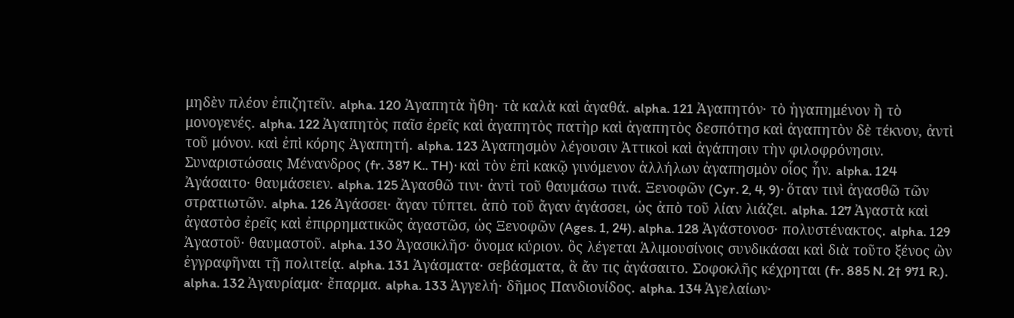μηδὲν πλέον ἐπιζητεῖν. alpha. 120 Ἀγαπητὰ ἤθη· τὰ καλὰ καὶ ἀγαθά. alpha. 121 Ἀγαπητόν· τὸ ἠγαπημένον ἢ τὸ μονογενές. alpha. 122 Ἀγαπητὸς παῖσ ἐρεῖς καὶ ἀγαπητὸς πατὴρ καὶ ἀγαπητὸς δεσπότησ καὶ ἀγαπητὸν δὲ τέκνον, ἀντὶ τοῦ μόνον. καὶ ἐπὶ κόρης Ἀγαπητή. alpha. 123 Ἀγαπησμὸν λέγουσιν Ἀττικοὶ καὶ ἀγάπησιν τὴν φιλοφρόνησιν. Συναριστώσαις Μένανδρος (fr. 387 K.. TH)· καὶ τὸν ἐπὶ κακῷ γινόμενον ἀλλήλων ἀγαπησμὸν οἷος ἦν. alpha. 124 Ἀγάσαιτο· θαυμάσειεν. alpha. 125 Ἀγασθῶ τινι· ἀντὶ τοῦ θαυμάσω τινά. Ξενοφῶν (Cyr. 2, 4, 9)· ὅταν τινὶ ἀγασθῶ τῶν στρατιωτῶν. alpha. 126 Ἀγάσσει· ἄγαν τύπτει. ἀπὸ τοῦ ἄγαν ἀγάσσει, ὡς ἀπὸ τοῦ λίαν λιάζει. alpha. 127 Ἀγαστὰ καὶ ἀγαστὸσ ἐρεῖς καὶ ἐπιρρηματικῶς ἀγαστῶσ, ὡς Ξενοφῶν (Ages. 1, 24). alpha. 128 Ἀγάστονοσ· πολυστένακτος. alpha. 129 Ἀγαστοῦ· θαυμαστοῦ. alpha. 130 Ἀγασικλῆσ· ὄνομα κύριον. ὃς λέγεται Ἁλιμουσίνοις συνδικάσαι καὶ διὰ τοῦτο ξένος ὢν ἐγγραφῆναι τῇ πολιτείᾳ. alpha. 131 Ἀγάσματα· σεβάσματα, ἃ ἄν τις ἀγάσαιτο. Σοφοκλῆς κέχρηται (fr. 885 N. 2† 971 R.). alpha. 132 Ἀγαυρίαμα· ἔπαρμα. alpha. 133 Ἀγγελή· δῆμος Πανδιονίδος. alpha. 134 Ἀγελαίων·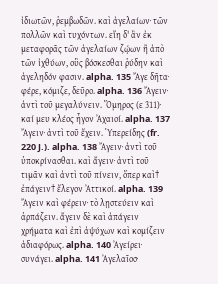ἰδιωτῶν, ῥεμβωδῶν. καὶ ἀγελαίων· τῶν πολλῶν καὶ τυχόντων. εἴη δ' ἂν ἐκ μεταφορᾶς τῶν ἀγελαίων ζῴων ἢ ἀπὸ τῶν ἰχθύων, οὓς βόσκεσθαι ῥύδην καὶ ἀγεληδόν φασιν. alpha. 135 Ἄγε δῆτα· φέρε, κόμιζε, δεῦρο. alpha. 136 Ἄγειν· ἀντὶ τοῦ μεγαλύνειν. Ὅμηρος (ε 311)· καί μευ κλέος ἦγον Ἀχαιοί. alpha. 137 Ἄγειν· ἀντὶ τοῦ ἔχειν. Ὑπερείδης (fr. 220 J.). alpha. 138 Ἄγειν· ἀντὶ τοῦ ὑποκρίνασθαι. καὶ ἄγειν· ἀντὶ τοῦ τιμᾶν καὶ ἀντὶ τοῦ πίνειν, ὅπερ καὶ† ἐπάγειν† ἔλεγον Ἀττικοί. alpha. 139 Ἄγειν καὶ φέρειν· τὸ λῃστεύειν καὶ ἁρπάζειν. ἄγειν δὲ καὶ ἀπάγειν χρήματα καὶ ἐπὶ ἀψύχων καὶ κομίζειν ἀδιαφόρως. alpha. 140 Ἀγείρει· συνάγει. alpha. 141 Ἀγελαῖοσ·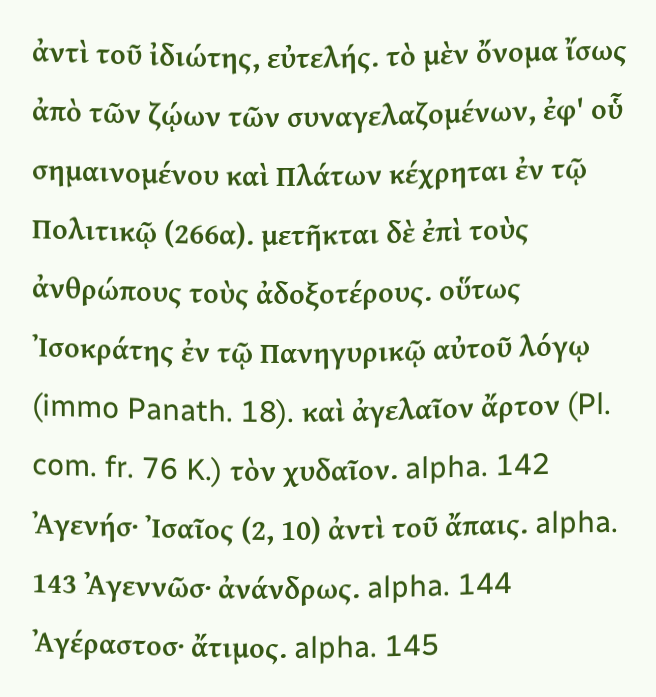ἀντὶ τοῦ ἰδιώτης, εὐτελής. τὸ μὲν ὄνομα ἴσως ἀπὸ τῶν ζῴων τῶν συναγελαζομένων, ἐφ' οὗ σημαινομένου καὶ Πλάτων κέχρηται ἐν τῷ Πολιτικῷ (266α). μετῆκται δὲ ἐπὶ τοὺς ἀνθρώπους τοὺς ἀδοξοτέρους. οὕτως Ἰσοκράτης ἐν τῷ Πανηγυρικῷ αὐτοῦ λόγῳ (immo Panath. 18). καὶ ἀγελαῖον ἄρτον (Pl. com. fr. 76 K.) τὸν χυδαῖον. alpha. 142 Ἀγενήσ· Ἰσαῖος (2, 10) ἀντὶ τοῦ ἄπαις. alpha. 143 Ἀγεννῶσ· ἀνάνδρως. alpha. 144 Ἀγέραστοσ· ἄτιμος. alpha. 145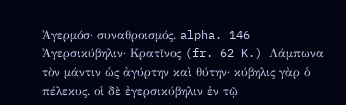Ἀγερμόσ· συναθροισμός. alpha. 146 Ἀγερσικύβηλιν· Κρατῖνος (fr. 62 K.) Λάμπωνα τὸν μάντιν ὡς ἀγύρτην καὶ θύτην· κύβηλις γὰρ ὁ πέλεκυς. οἱ δὲ ἐγερσικύβηλιν ἐν τῷ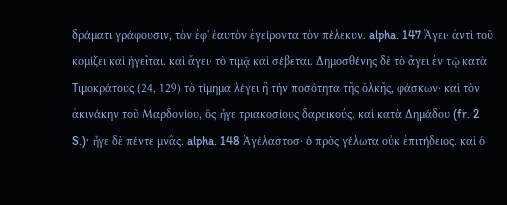δράματι γράφουσιν, τὸν ἐφ' ἑαυτὸν ἐγείροντα τὸν πέλεκυν. alpha. 147 Ἄγει· ἀντὶ τοῦ κομίζει καὶ ἡγεῖται. καὶ ἄγει· τὸ τιμᾷ καὶ σέβεται. Δημοσθένης δὲ τὸ ἄγει ἐν τῷ κατὰ Τιμοκράτους (24, 129) τὸ τίμημα λέγει ἢ τὴν ποσότητα τῆς ὁλκῆς, φάσκων· καὶ τὸν ἀκινάκην τοῦ Μαρδονίου, ὃς ἦγε τριακοσίους δαρεικούς. καὶ κατὰ Δημάδου (fr. 2 S.)· ἦγε δὲ πέντε μνᾶς. alpha. 148 Ἀγέλαστοσ· ὁ πρὸς γέλωτα οὐκ ἐπιτήδειος. καὶ ὁ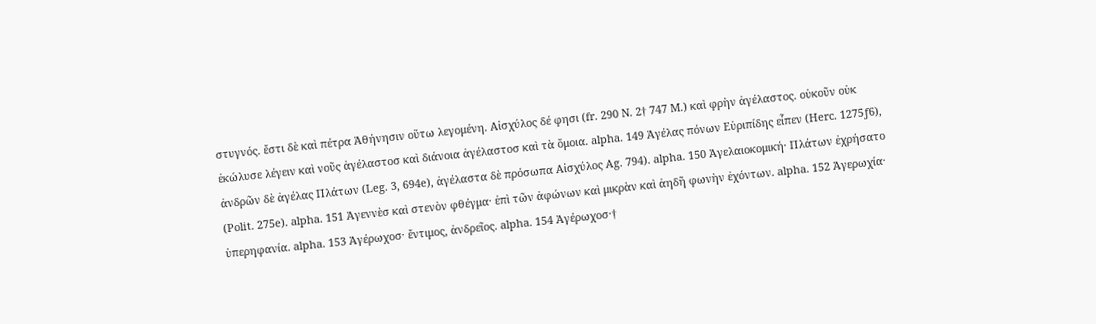στυγνός. ἔστι δὲ καὶ πέτρα Ἀθήνησιν οὕτω λεγομένη. Αἰσχύλος δέ φησι (fr. 290 N. 2† 747 M.) καὶ φρὴν ἀγέλαστος. οὐκοῦν οὐκ ἐκώλυσε λέγειν καὶ νοῦς ἀγέλαστοσ καὶ διάνοια ἀγέλαστοσ καὶ τὰ ὅμοια. alpha. 149 Ἀγέλας πόνων Εὐριπίδης εἶπεν (Herc. 1275ƒ6), ἀνδρῶν δὲ ἀγέλας Πλάτων (Leg. 3, 694e), ἀγέλαστα δὲ πρόσωπα Αἰσχύλος Ag. 794). alpha. 150 Ἀγελαιοκομική· Πλάτων ἐχρήσατο (Polit. 275e). alpha. 151 Ἀγεννὲσ καὶ στενὸν φθέγμα· ἐπὶ τῶν ἀφώνων καὶ μικρὰν καὶ ἀηδῆ φωνὴν ἐχόντων. alpha. 152 Ἀγερωχία· ὑπερηφανία. alpha. 153 Ἀγέρωχοσ· ἔντιμος, ἀνδρεῖος. alpha. 154 Ἀγέρωχοσ·†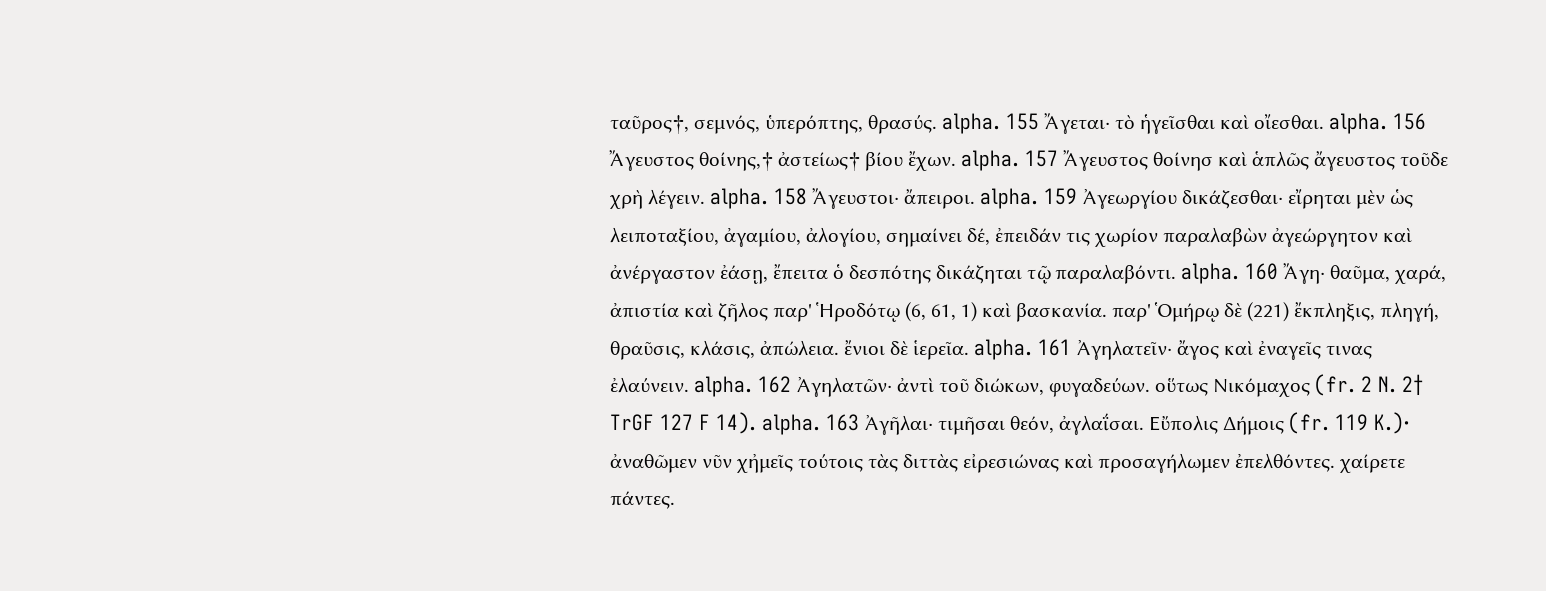ταῦρος†, σεμνός, ὑπερόπτης, θρασύς. alpha. 155 Ἄγεται· τὸ ἡγεῖσθαι καὶ οἴεσθαι. alpha. 156 Ἄγευστος θοίνης,† ἀστείως† βίου ἔχων. alpha. 157 Ἄγευστος θοίνησ καὶ ἁπλῶς ἄγευστος τοῦδε χρὴ λέγειν. alpha. 158 Ἄγευστοι· ἄπειροι. alpha. 159 Ἀγεωργίου δικάζεσθαι· εἴρηται μὲν ὡς λειποταξίου, ἀγαμίου, ἀλογίου, σημαίνει δέ, ἐπειδάν τις χωρίον παραλαβὼν ἀγεώργητον καὶ ἀνέργαστον ἐάσῃ, ἔπειτα ὁ δεσπότης δικάζηται τῷ παραλαβόντι. alpha. 160 Ἄγη· θαῦμα, χαρά, ἀπιστία καὶ ζῆλος παρ' Ἡροδότῳ (6, 61, 1) καὶ βασκανία. παρ' Ὁμήρῳ δὲ (221) ἔκπληξις, πληγή, θραῦσις, κλάσις, ἀπώλεια. ἔνιοι δὲ ἱερεῖα. alpha. 161 Ἀγηλατεῖν· ἄγος καὶ ἐναγεῖς τινας ἐλαύνειν. alpha. 162 Ἀγηλατῶν· ἀντὶ τοῦ διώκων, φυγαδεύων. οὕτως Νικόμαχος (fr. 2 N. 2† TrGF 127 F 14). alpha. 163 Ἀγῆλαι· τιμῆσαι θεόν, ἀγλαΐσαι. Εὔπολις Δήμοις (fr. 119 K.)· ἀναθῶμεν νῦν χἠμεῖς τούτοις τὰς διττὰς εἰρεσιώνας καὶ προσαγήλωμεν ἐπελθόντες. χαίρετε πάντες.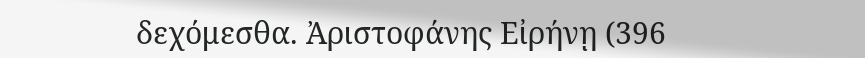δεχόμεσθα. Ἀριστοφάνης Εἰρήνῃ (396